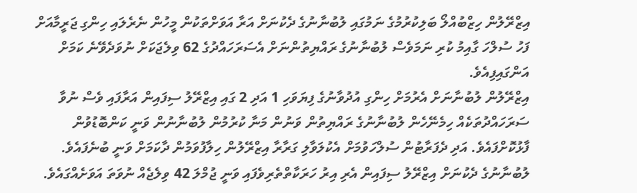އިޒްރޭލުން ހިޒްބުއްލޯ ބަލިކުރުމުގެ ނަމުގައި ލުބުނާނުގެ ދެކުނަށް އަރާ އަވަށްތަކުން މީހުން ނެރެލައި ހިންގި ޖަރީމާއަށް ފަހު ސުލްހަ ގާއިމު ކުރި ނަމަވެސް ލުބުނާނުގެ ރައްޔިތުންނަށް އެސަރަހައްދުގެ 62 ވިލެޖަކަށް ނުވަދެވޭނެ ކަމަށް އަންގައިފިއެވެ.
އިޒްރޭލުން ލުބުނާނަށް އެރުމަށް ހިންގި އުދުވާނުގެ ފިޔަވަހި 1 އަދި 2 ގައި އިޒްރޭލު ސިފައިން އަރާފައި ވެސް ނުވާ ސަރަހައްދުތަކެއް ހިމެނޭހެން ލުބުނާނުގެ ރައްޔިތުން ވަނުން މަނާ ކުރުމުން ލުބުނާނުން ވަނީ ކަންބޮޑުވުން ފާޅުކޮށްފައެވެ. އަދި ދެފަރާޓުން ސުލްހަވުމަށް އެކުލަވާލި ގަރާރާ އިޒްރޭލުން ހިލާފުވަމުން ދާކަމަށް ވަނީ ބުނެފައެވެ.
ލުބުނާނުގެ ދެކުނަށް އިޒްރޭލު ސިފައިން އެރި އިރު ހަރަކާތްތެރިވެފައި ވަނީ ޖުމްލަ 42 ވިލެޖެއް ނުވަތަ އަވަށެއްގައެވެ.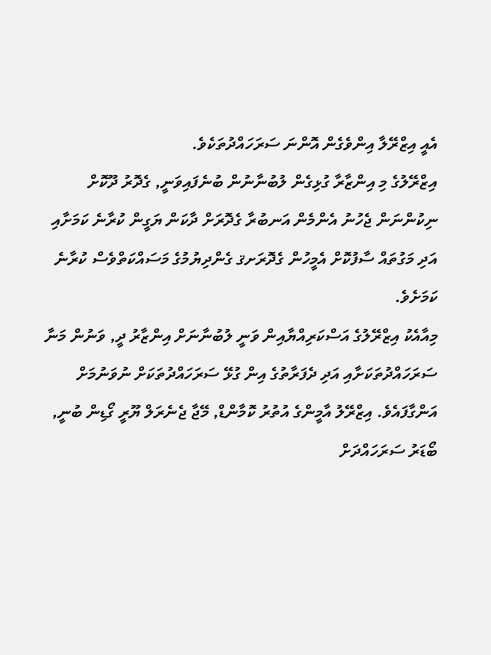އެއީ އިޒްރޭލާ އިންވެގެން އޮންނަ ސަރަހައްދުތަކެވެ.
އިޒްރޭލުގެ މި އިންޒާރާ ގުޅިގެން ލުބުނާނުން ބުނެފައިވަނީ, ގެދޮރު ދޫކޮށް ނިކުންނަން ޖެހުނު އެންމެން އަނބުރާ ގެދޮރަށް ދާކަން ޔަގީން ކުރާނެ ކަމަށާއި އަދި މަގުތައް ސާފުކޮށް އެމީހުން ގެދޮރަށޤ ގެންދިޔުމުގެ މަސައްކަތްވެސް ކުރާނެ ކަމަށެވެ.
މިއާއެކު އިޒްރޭލުގެ އަސްކަރިއްޔާއިން ވަނީ ލުބުނާނަށް އިންޒާރު ދީ, ވަނުން މަނާ ސަރަހައްދުތަކަށާއި އަދި ދެފަރާތުގެ އިން ގުޅޭ ސަރަހައްދުތަކަށް ނުވަނުމަށް އަންގާފައެވެ. އިޒްރޭލު އާމީންގެ އުތުރު ކޮމާންޑް, މޭޖާ ޖެނެރަލް ޔޫރީ ގޯޑިން ބުނީ, ބޯޑަރު ސަރަހައްދަށް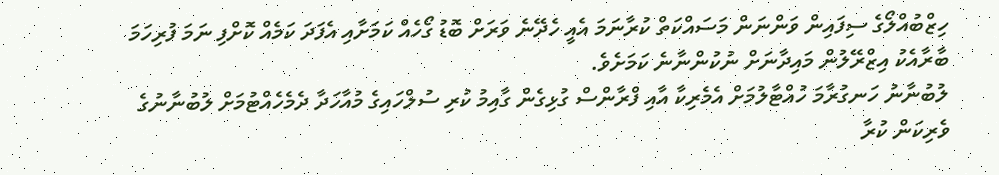ހިޒްބުއްލޯގެ ސިފައިން ވަންނަން މަސައްކަތް ކުރާނަމަ އެއީ ހެދޭނެ ވަރަށް ބޮޑު ގޯހެއް ކަމަށާއި އެފަދަ ކަމެއް ކޮށްފި ނަމަ ފުރިހަމަ ބާރާއެކު އިޒްރޭލުން މައިދާނަށް ނުކުންނާނެ ކަމަށެވެ.
ލުބުނާނު ހަނގުރާމަ ހުއްޓާލުމަށް އެމެރިކާ އާއި ފްރާންސް ގުޅިގެން ގާއިމު ކުރި ސުލްހައިގެ މުއާހަދާ ދެމެހެއްޓުމަށް ލުބުނާނުގެ ވެރިކަން ކުރާ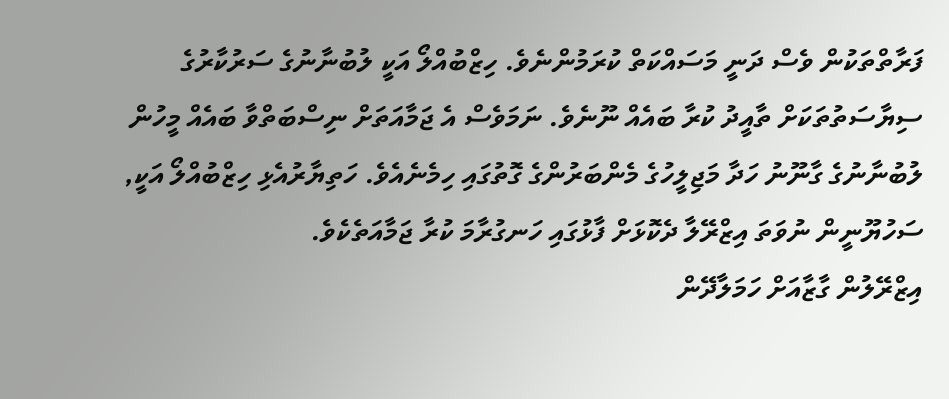ފަރާތްތަކުން ވެސް ދަނީ މަސައްކަތް ކުރަމުންނެވެ. ހިޒްބުއްލޯ އަކީ ލުބުނާނުގެ ސަރުކާރުގެ ސިޔާސަތުތަކަށް ތާއީދު ކުރާ ބައެއް ނޫނެވެ. ނަމަވެސް އެ ޖަމާއަތަށް ނިސްބަތްވާ ބައެއް މީހުން ލުބުނާނުގެ ގާނޫނު ހަދާ މަޖިލީހުގެ މެންބަރުންގެ ގޮތުގައި ހިމެނެއެވެ. ހަތިޔާރުއެޅި ހިޒްބުއްލޯ އަކީ, ސަހުޔޫނީން ނުވަތަ އިޒްރޭލާ ދެކޮޅަށް ފާޅުގައި ހަނގުރާމަ ކުރާ ޖަމާއަތެކެވެ.
އިޒްރޭލުން ގާޒާއަށް ހަމަލާދޭން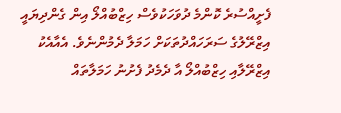ފެށީއްސުރެ ކޮންމެ ދުވަހަކުވެސް ހިޒްބުއްލޯ އިން ގެންދިޔައީ އިޒްރޭލުގެ ސަރަހައްދުތަކަށް ހަމަލާ ދެމުންނެވެ. އެއާއެކު އިޒްރޭލާއި ހިޒްބުއްލޯ އާ ދެމެދު ފެށުނު ހަމަލާތައް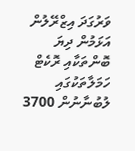ވަރުގަދަ އިޒްރޭލުން އަޅަމުން ދިޔަ ބޮންތަކާއި ރޮކެޓް ހަމަލާތަކުގައި ލުބުނާނުން 3700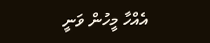އެއްހާ މީހުން ވަނީ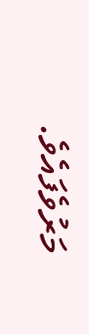މަރުވެފައެވެ.